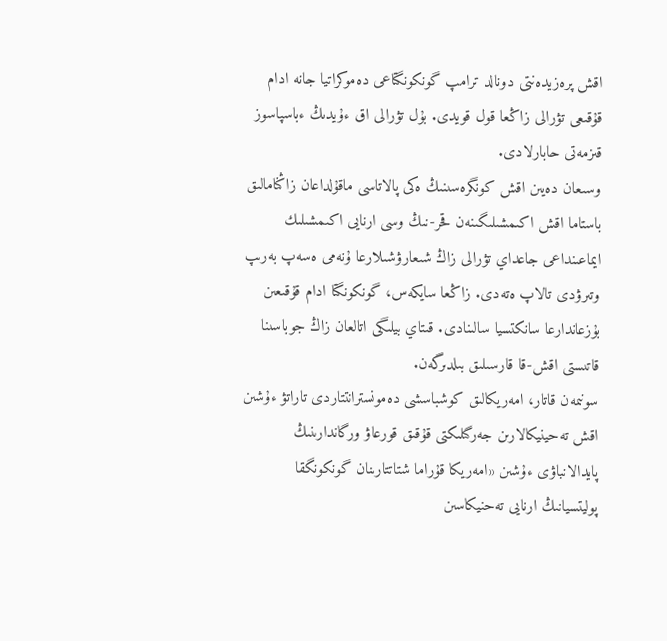اقش پرەزيدەنتى دونالد ترامپ گونكونگتاعى دەموكراتيا جانە ادام قۇقىعى تۋرالى زاڭعا قول قويدى. بۇل تۋرالى اق ءۇيدىڭ ءباسپاسوز قىزمەتى حابارلادى.
وسىعان دەيىن اقش كونگرەسىنىڭ ەكى پالاتاسى ماقۇلداعان زاڭنامالىق باستاما اقش اكىمشىلىگىنەن قحر-نىڭ وسى ارنايى اكىمشىلىك ايماعىنداعى جاعداي تۋرالى زاڭ شىعارۋشىلارعا ۇنەمى ەسەپ بەرىپ وتىرۋدى تالاپ ەتەدى. زاڭعا سايكەس، گونكونگتا ادام قۇقىعىن بۇزعاندارعا سانكتسيا سالىنادى. قىتاي بيلىگى اتالعان زاڭ جوباسىنا قاتىستى اقش-قا قارسىلىق بىلدىرگەن.
سونىمەن قاتار، امەريكالىق كوشباسشى دەمونسترانتتاردى تاراتۋ ءۇشىن اقش تەحينيكالارىن جەرگىلىكتى قۇقىق قورعاۋ ورگاندارىنىڭ پايدالانباۋى ءۇشىن «امەريكا قۇراما شتاتتارىنان گونكونگقا پوليتسيانىڭ ارنايى تەحنيكاسىن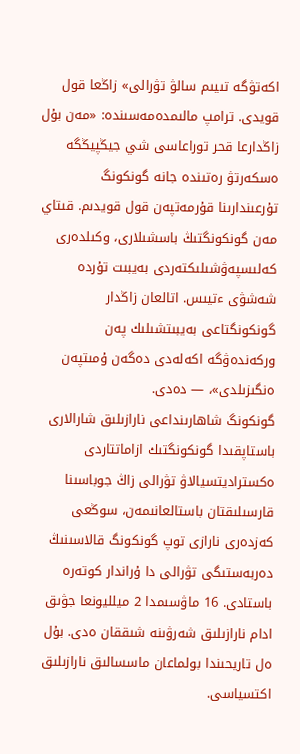اكەتۋگە تىيىم سالۋ تۋرالى» زاڭعا قول قويدى. ترامپ مالىمدەمەسىندە: «مەن بۇل زاڭدارعا قحر توراعاسى شي جيڭپيڭگە ەسكەرتۋ رەتىندە جانە گونكونگ تۇرعىندارىنا قۇرمەتپەن قول قويدىم. قىتاي مەن گونكونگتىڭ باسشىلارى، وكىلدەرى كەلىسپەۋشىلىكتەردى بەيبىت تۇردە شەشۋى ءتيىس. اتالعان زاڭدار گونكونگتاعى بەيبىتشىلىك پەن وركەندەۋگە اكەلەدى دەگەن ۇمىتپەن ەنگىزىلدى»، — دەدى.
گونكونگ شاھارىنداعى نارازىلىق شارالارى باستاپقىدا گونكونگتىك ازاماتتاردى ەكستراديتسيالاۋ تۋرالى زاڭ جوباسىنا قارسىلىقتان باستالعانىمەن، سوڭعى كەزدەرى نارازى توپ گونكونگ قالاسىنىڭ دەربەستىگى تۋرالى دا ۇراندار كوتەرە باستادى. 16 ماۋسىمدا 2 ميلليونعا جۋىق ادام نارازىلىق شەرۋىنە شىققان ەدى. بۇل ەل تاريحىندا بولماعان ماسسالىق نارازىلىق اكتسياسى.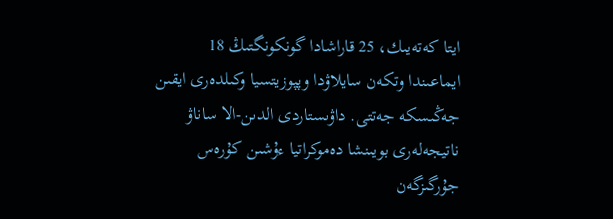ايتا كەتەيىك، 25 قاراشادا گونكونگتىڭ 18 ايماعىندا وتكەن سايلاۋدا وپپوزيتسيا وكىلدەرى ايقىن جەڭىسكە جەتتى. داۋىستاردى الدىن-الا ساناۋ ناتيجەلەرى بويىنشا دەموكراتيا ءۇشىن كۇرەس جۇرگىزگەن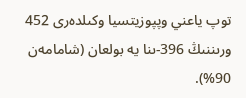توپ ياعني وپپوزيتسيا وكىلدەرى 452 ورىننىڭ 396-ىنا يە بولعان (شامامەن 90%).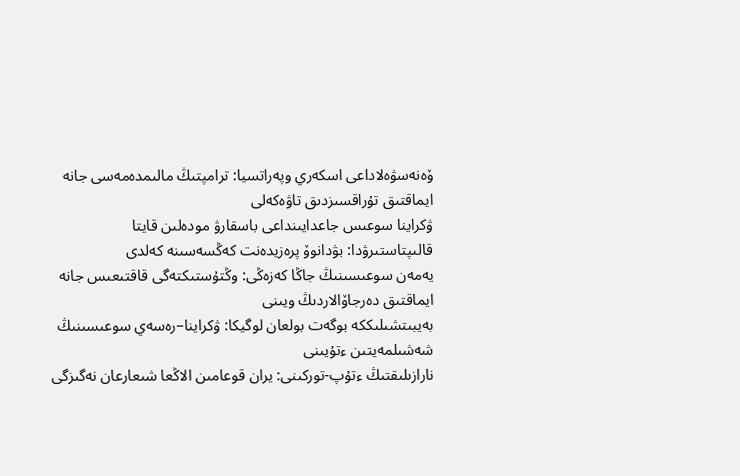ۆەنەسۋەلاداعى اسكەري وپەراتسيا: ترامپتىڭ مالىمدەمەسى جانە ايماقتىق تۇراقسىزدىق تاۋەكەلى
ۋكراينا سوعىس جاعدايىنداعى باسقارۋ مودەلىن قايتا قالىپتاستىرۋدا: بۋدانوۆ پرەزيدەنت كەڭسەسىنە كەلدى
يەمەن سوعىسىنىڭ جاڭا كەزەڭى: وڭتۇستىكتەگى قاقتىعىس جانە ايماقتىق دەرجاۆالاردىڭ ويىنى
بەيبىتشىلىككە بوگەت بولعان لوگيكا: ۋكراينا–رەسەي سوعىسىنىڭ شەشىلمەيتىن ءتۇيىنى
نارازىلىقتىڭ ءتۇپ-توركىنى: يران قوعامىن الاڭعا شىعارعان نەگىزگى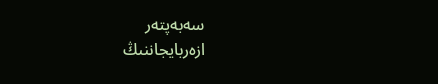سەبەپتەر
ازەربايجاننىڭ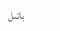باتىل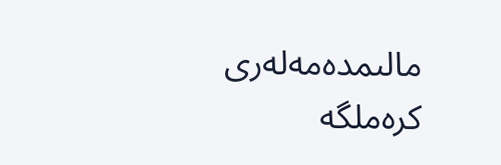مالىمدەمەلەرى كرەملگە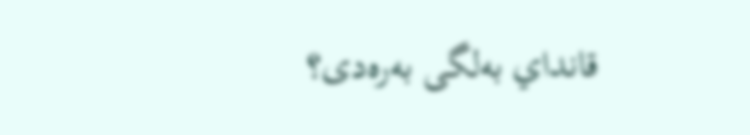قانداي بەلگى بەرەدى؟